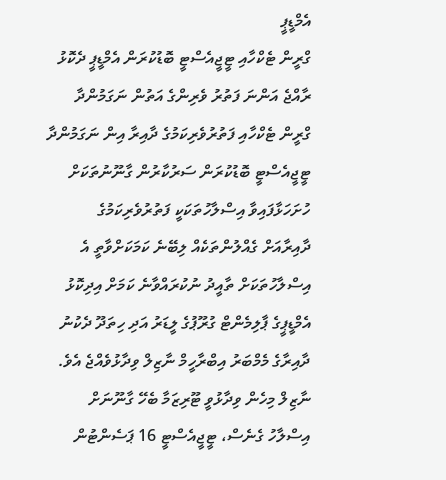އެމްޑީޕީ
ގްރީން ޓެކްހާއި ޓީޖީއެސްޓީ ބޮޑުކުރަން އެމްޑީޕީ ދެކޮޅު
ރާއްޖެ އަންނަ ފަތުރު ވެރިންގެ އަތުން ނަގަމުންދާ ގްރީން ޓެކްހާއި ފަތުރުވެރިކަމުގެ ދާއިރާ އިން ނަގަމުންދާ ޓީޖީއެސްޓީ ބޮޑުކުރަން ސަރުކާރުން ގާނޫނުތަކަށް ހުށަހަޅާފައިވާ އިސްލާހުތަކަކީ ފަތުރުވެރިކަމުގެ ދާއިރާއަށް ގެއްލުންތަކެއް ލިބޭނެ ކަމަކަށްވާތީ އެ އިސްލާހުތަކަށް ތާއީދު ނުކުރައްވާނެ ކަމަށް އިދިކޮޅު އެމްޑީޕީގެ ޕާލިމެންޓް ގުރޫޕުގެ ލީޑަރު އަދި ހިތަދޫ ދެކުނު ދާއިރާގެ މެމްބަރު އިބްރާހީމް ނާޒިލް ވިދާޅުވެއްޖެ އެވެ.
ނާޒިލް މިހެން ވިދާޅުވީ ޓޫރިޒަމާ ބެހޭ ގާނޫނަށް އިސްލާހު ގެނެސް، ޓީޖީއެސްޓީ 16 ޕަސެންޓުން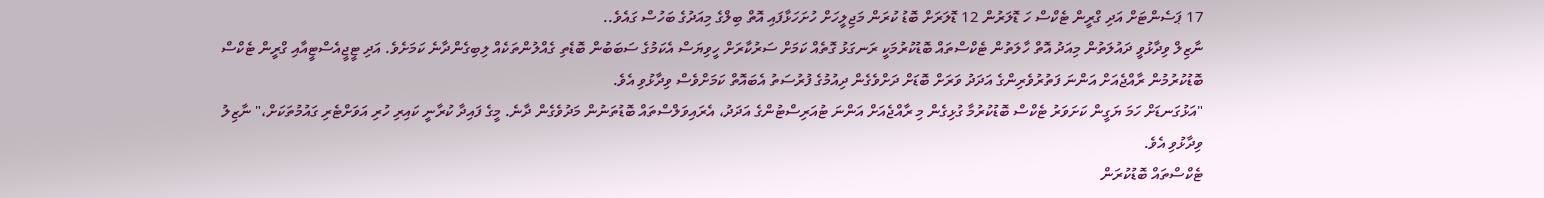17 ޕަސެންޓަށް އަދި ގްރީން ޓެކްސް ހަ ޑޮލަރުން 12 ޑޮލަރަށް ބޮޑު ކުރަން މަޖިލީހަށް ހުށަހަޅާފައި އޮތް ބިލްގެ މިއަދުގެ ބަހުސް ގައެވެ..
ނާޒިލް ވިދާޅުވީ ދައުލަތުން މިއަދު އޮތް ހާލަތުން ޓެކްސްތައް ބޮޑުކުރުމަކީ ރަނގަޅު ގޮތެއް ކަމަށް ސަރުކާރަށް ހީވިޔަސް އެކަމުގެ ސަބަބުން ބޮޑެތި ގެއްލުންތަކެއް ލިބިގެންދާނެ ކަމަށެވެ. އަދި ޓީޖީއެސްޓީއާއި ގްރީން ޓެކްސް ބޮޑުކުރުމުން ރާއްޖެއަށް އަންނަ ފަތުރުވެރިންގެ އަދަދު ވަރަށް ބޮޑަށް ދަށްވެގެން ދިއުމުގެ ފުރުސަތު އެބައޮތް ކަމަށްވެސް ވިދާޅުވި އެވެ.
"އަޅުގަނޑަށް ހަމަ ޔަގީން ކަށަވަރު ޓެކްސް ބޮޑުކުރުމާ ގުޅިގެން މި ރާއްޖެއަށް އަންނަ ޓުއަރިސްޓުންގެ އަދަދު، އެރައިވަލްސްތައް ބޮޑުތަނުން މަދުވެގެން ދާނެ. މީގެ ފައިދާ ކުރާނީ ކައިރި ހުރި އަވަށްޓެރި ގައުމުތަކަށް،" ނާޒިލު ވިދާޅުވި އެވެ.
ޓެކްސްތައް ބޮޑުކުރަން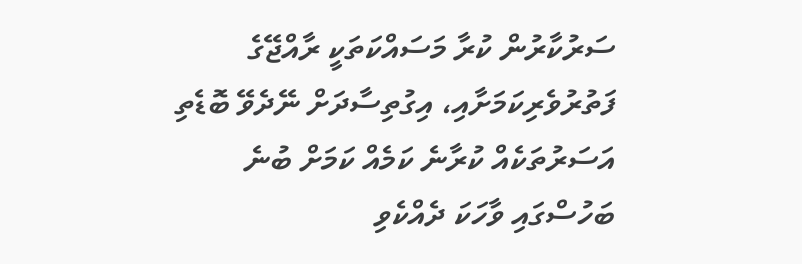ސަރުކާރުން ކުރާ މަސައްކަތަކީ ރާއްޖޭގެ ފަތުރުވެރިކަމަށާއި، އިގުތިސާދަށް ނޭދެވޭ ބޮޑެތި އަސަރުތަކެއް ކުރާނެ ކަމެއް ކަމަށް ބުނެ ބަހުސްގައި ވާހަކަ ދެއްކެވި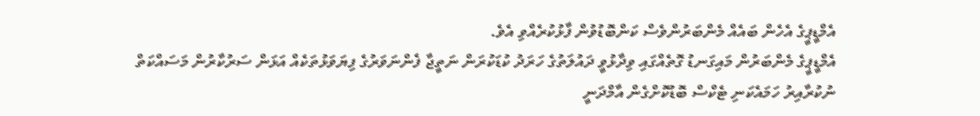އެމްޑީޕީގެ އެހެން ބައެއް މެންބަރުންވެސް ކަންބޮޑުވުން ފާޅުކުރެއްވި އެވެ.
އެމްޑީޕީގެ މެންބަރުން މައިގަނޑު ގޮތެއްގައި ވިދާޅުވީ ދައުލަތުގެ ހަރަދު ކުޑަކުރަން ނަތީޖާ ފެންނަވަރުގެ ފިޔަވަޅުތަކެއް އަޅަން ސަރުކާރުން މަސައްކަތް ނުކުރާއިރު ހަމައެކަނި ޓެކްސް ބޮޑުކޮށްގެން އާމްދަނީ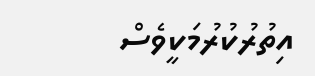އިތުރުކުރުމަކީވެސް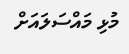މުޅި މައްސަލައަށް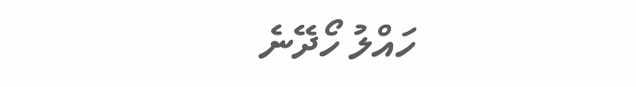ހައްލު ހޯދޭނެ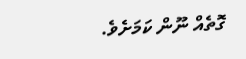ގޮތެއް ނޫން ކަމަށެވެ.